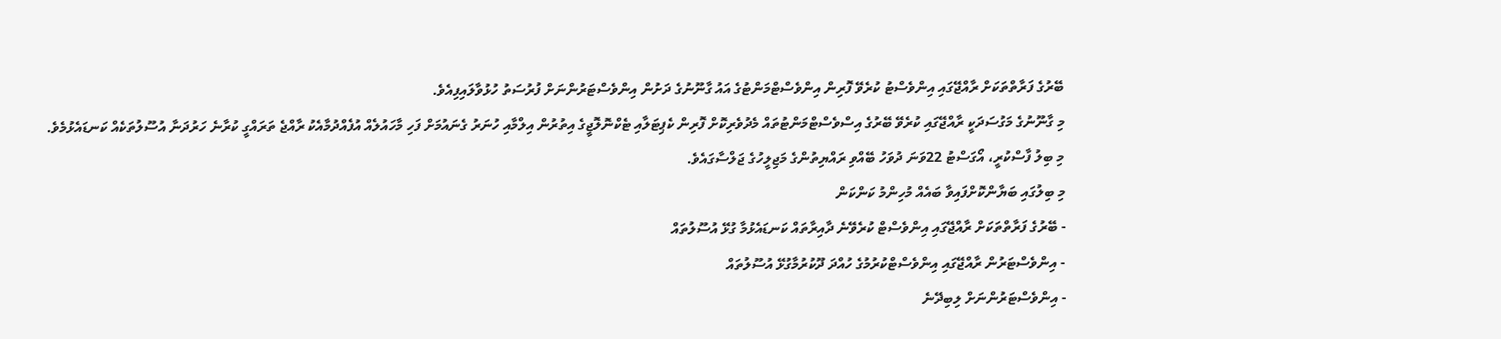ބޭރުގެ ފަރާތްތަކަށް ރާއްޖޭގައި އިންވެސްޓު ކުރެވޭ ފޮރިން އިންވެސްޓްމަންޓުގެ އައު ގާނޫނުގެ ދަށުން އިންވެސްޓަރުންނަށް ފުރުސަތު ހުޅުވާލައިފިއެވެ.
މި ގާނޫނުގެ މަގުސަދަކީ ރާއްޖޭގައި ކުރެވޭ ބޭރުގެ އިސްވެސްޓްމަންޓުތައް މެދުވެރިކޮށް ފޮރިން ކެޕިޓަލާއި ޓެކްނޮލޮޖީގެ އިތުރުން އިލްމާއި ހުނަރު ގެނައުމަށް ފަހި މާހައުލެއް އުފެއްދުމާއެކު ރާއްޖެ ތަރައްގީ ކުރާނެ ހަރުދަނާ އުސޫލުތަކެއް ކަނޑައެޅުމެވެ.
މި ބިލު ފާސްކުރީ، އޯގަސްޓު 22ވަނަ ދުވަހު ބޭއްވި ރައްޔިތުންގެ މަޖިލީހުގެ ޖަލްސާގައެވެ.
މި ބިލުގައި ބަޔާންކޮށްފައިވާ ބައެއް މުހިންމު ކަންކަން
- ބޭރުގެ ފަރާތްތަކަށް ރާއްޖޭގައި އިންވެސްޓް ކުރެވޭނެ ދާއިރާތައް ކަނޑައެޅުމާ ގުޅޭ އުސޫލުތައް
- އިންވެސްޓަރުން ރާއްޖޭގައި އިންވެސްޓްކުރުމުގެ ހުއްދަ ދޫކުރުމާގުޅޭ އުސޫލުތައް
- އިންވެސްޓަރުންނަށް ލިބިދޭނެ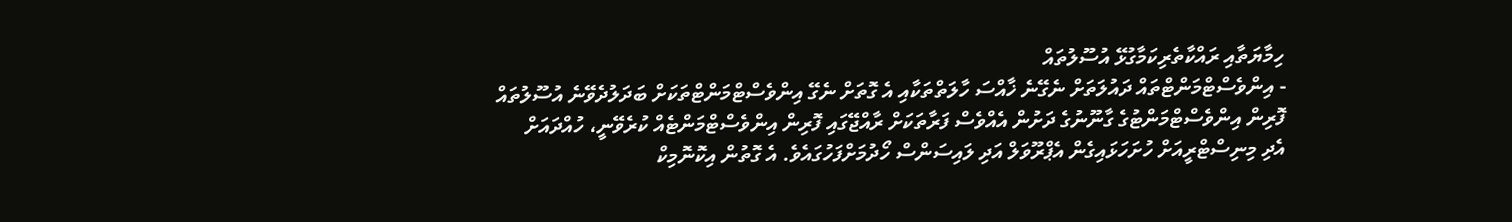ހިމާޔަތާއި ރައްކާތެރިކަމާގުޅޭ އުސޫލުތައް
- އިންވެސްޓްމަންޓްތައް ދައުލަތަށް ނެގޭނެ ޚާއްސަ ހާލަތްތަކާއި އެ ގޮތަށް ނެގޭ އިންވެސްޓްމަންޓްތަކަށް ބަދަލުދެވޭނެ އުސޫލުތައް
ފޮރިން އިންވެސްޓްމަންޓުގެ ގާނޫނުގެ ދަށުން އެއްވެސް ފަރާތަކަށް ރާއްޖޭގައި ފޮރިން އިންވެސްޓްމަންޓެއް ކުރެވޭނީ، ހުއްދައަށް އެދި މިނިސްޓްރީއަށް ހުށަހަޅައިގެން އެޕްރޫވަލް އަދި ލައިސަންސް ހޯދުމަށްފަހުގައެވެ. އެ ގޮތުން އިކޮނޮމިކް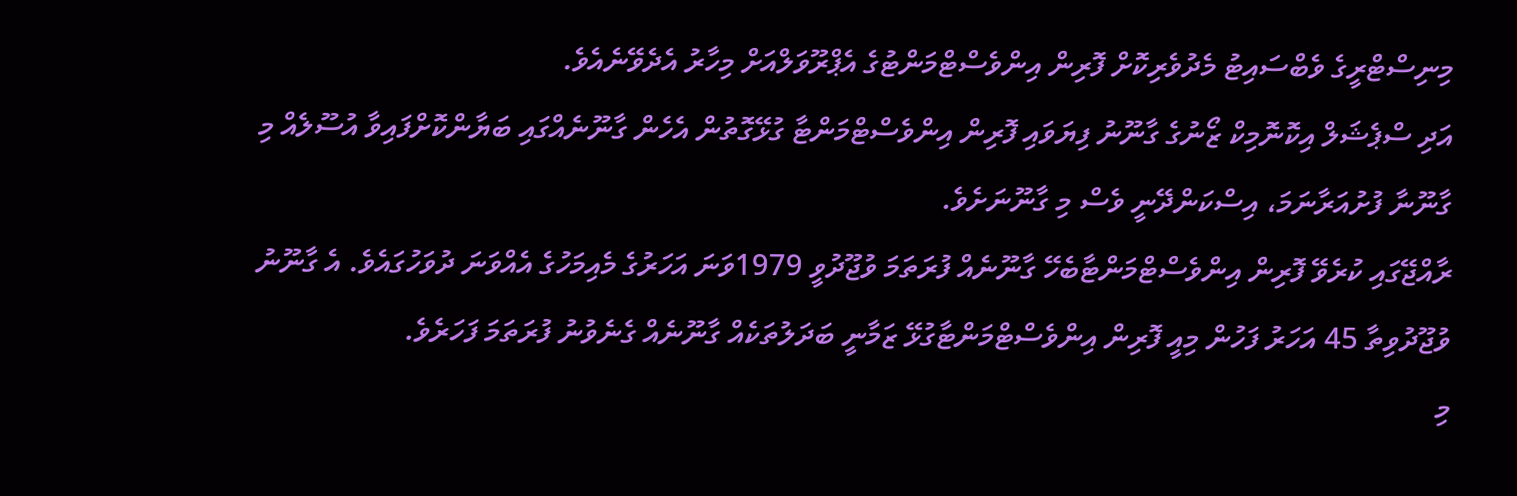މިނިސްޓްރީގެ ވެބްސައިޓު މެދުވެރިކޮށް ފޮރިން އިންވެސްޓްމަންޓުގެ އެޕްރޫވަލްއަށް މިހާރު އެދެވޭނެއެވެ.
އަދި ސްޕެޝަލް އިކޮނޮމިކް ޒޯނުގެ ގާނޫނު ފިޔަވައި ފޮރިން އިންވެސްޓްމަންޓާ ގުޅޭގޮތުން އެހެން ގާނޫނެއްގައި ބަޔާންކޮށްފައިވާ އުސޫލެއް މި ގާނޫނާ ފުށުއަރާނަމަ، އިސްކަންދޭނީ ވެސް މި ގާނޫނަށެވެ.
ރާއްޖޭގައި ކުރެވޭ ފޮރިން އިންވެސްޓްމަންޓާބެހޭ ގާނޫނެއް ފުރަތަމަ ވުޖޫދުވީ 1979ވަނަ އަހަރުގެ މެއިމަހުގެ އެއްވަނަ ދުވަހުގައެވެ. އެ ގާނޫނު ވުޖޫދުވިތާ 45 އަހަރު ފަހުން މިއީ ފޮރިން އިންވެސްޓްމަންޓާގުޅޭ ޒަމާނީ ބަދަލުތަކެއް ގާނޫނެއް ގެނެވުނު ފުރަތަމަ ފަހަރެވެ.
މި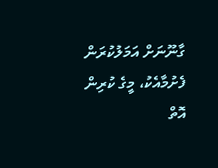ގާނޫނަށް އަމަލުކުރަން ފެށުމާއެކު، މީގެ ކުރިން އޮތް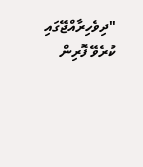"ދިވެހިރާއްޖޭގައި ކުރެވޭ ފޮރިން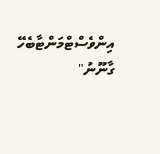އިންވެސްޓްމަންޓާބެހޭ ގާނޫނު"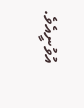އުވުނީއެވެ.